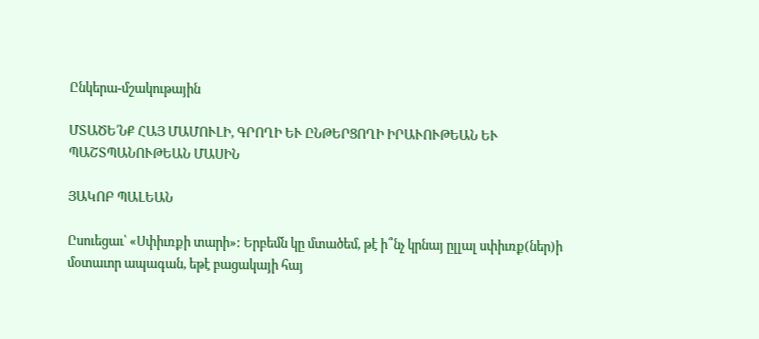Ընկերա-մշակութային

ՄՏԱԾԵ՛ՆՔ ՀԱՅ ՄԱՄՈՒԼԻ, ԳՐՈՂԻ ԵՒ ԸՆԹԵՐՑՈՂԻ ԻՐԱՒՈՒԹԵԱՆ ԵՒ ՊԱՇՏՊԱՆՈՒԹԵԱՆ ՄԱՍԻՆ

ՅԱԿՈԲ ՊԱԼԵԱՆ

Ըսուեցաւ՝ «Սփիւռքի տարի»: Երբեմն կը մտածեմ, թէ ի՞նչ կրնայ ըլլալ սփիւռք(ներ)ի մօտաւոր ապագան, եթէ բացակայի հայ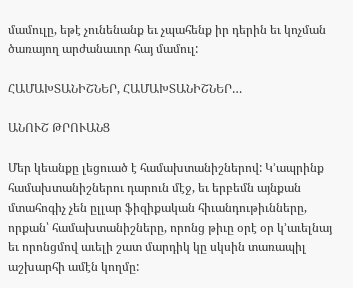մամուլը, եթէ չունենանք եւ չպահենք իր դերին եւ կոչման ծառայող արժանաւոր հայ մամուլ:

ՀԱՄԱԽՏԱՆԻՇՆԵՐ, ՀԱՄԱԽՏԱՆԻՇՆԵՐ…

ԱՆՈՒՇ ԹՐՈՒԱՆՑ

Մեր կեանքը լեցուած է համախտանիշներով: Կ՚ապրինք համախտանիշներու դարուն մէջ, եւ երբեմն այնքան մտահոգիչ չեն ըլլար ֆիզիքական հիւանդութիւնները, որքան՝ համախտանիշները, որոնց թիւը օրէ օր կ՚աւելնայ եւ որոնցմով աւելի շատ մարդիկ կը սկսին տառապիլ աշխարհի ամէն կողմը: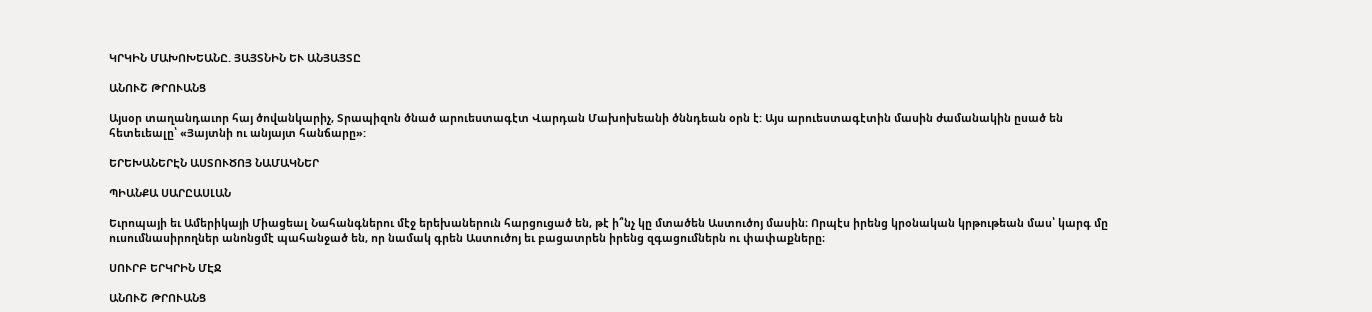ԿՐԿԻՆ ՄԱԽՈԽԵԱՆԸ. ՅԱՅՏՆԻՆ ԵՒ ԱՆՅԱՅՏԸ

ԱՆՈՒՇ ԹՐՈՒԱՆՑ

Այսօր տաղանդաւոր հայ ծովանկարիչ, Տրապիզոն ծնած արուեստագէտ Վարդան Մախոխեանի ծննդեան օրն է: Այս արուեստագէտին մասին ժամանակին ըսած են հետեւեալը՝ «Յայտնի ու անյայտ հանճարը»:

ԵՐԵԽԱՆԵՐԷՆ ԱՍՏՈՒԾՈՅ ՆԱՄԱԿՆԵՐ

ՊԻԱՆՔԱ ՍԱՐԸԱՍԼԱՆ

Եւրոպայի եւ Ամերիկայի Միացեալ Նահանգներու մէջ երեխաներուն հարցուցած են, թէ ի՞նչ կը մտածեն Աստուծոյ մասին։ Որպէս իրենց կրօնական կրթութեան մաս՝ կարգ մը ուսումնասիրողներ անոնցմէ պահանջած են, որ նամակ գրեն Աստուծոյ եւ բացատրեն իրենց զգացումներն ու փափաքները։

ՍՈՒՐԲ ԵՐԿՐԻՆ ՄԷՋ

ԱՆՈՒՇ ԹՐՈՒԱՆՑ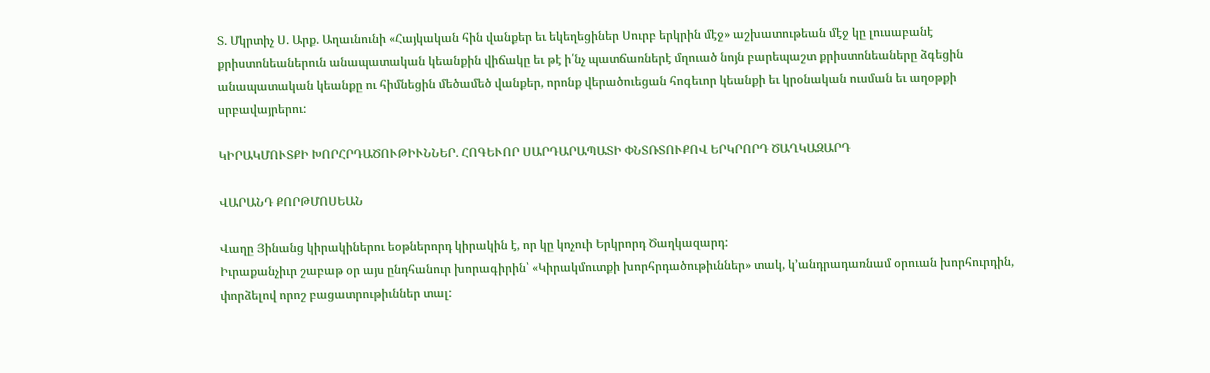Տ. Մկրտիչ Ս. Արք. Աղաւնունի «Հայկական հին վանքեր եւ եկեղեցիներ Սուրբ երկրին մէջ» աշխատութեան մէջ կը լուսաբանէ քրիստոնեաներուն անապատական կեանքին վիճակը եւ թէ ի՛նչ պատճառներէ մղուած նոյն բարեպաշտ քրիստոնեաները ձգեցին անապատական կեանքը ու հիմնեցին մեծամեծ վանքեր, որոնք վերածուեցան հոգեւոր կեանքի եւ կրօնական ուսման եւ աղօթքի սրբավայրերու:

ԿԻՐԱԿՄՈՒՏՔԻ ԽՈՐՀՐԴԱԾՈՒԹԻՒՆՆԵՐ. ՀՈԳԵՒՈՐ ՍԱՐԴԱՐԱՊԱՏԻ ՓՆՏՌՏՈՒՔՈՎ ԵՐԿՐՈՐԴ ԾԱՂԿԱԶԱՐԴ

ՎԱՐԱՆԴ ՔՈՐԹՄՈՍԵԱՆ

Վաղը Յինանց կիրակիներու եօթներորդ կիրակին է, որ կը կոչուի Երկրորդ Ծաղկազարդ:
Իւրաքանչիւր շաբաթ օր այս ընդհանուր խորագիրին՝ «Կիրակմուտքի խորհրդածութիւններ» տակ, կ՚անդրադառնամ օրուան խորհուրդին, փորձելով որոշ բացատրութիւններ տալ: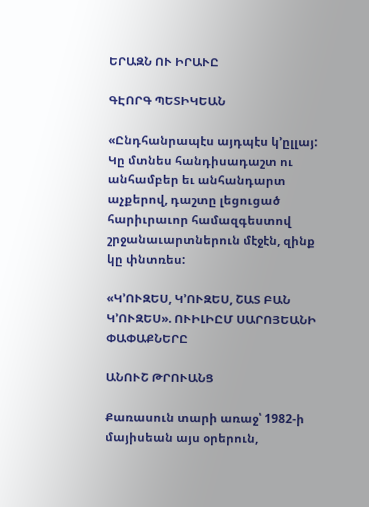ԵՐԱԶՆ ՈՒ ԻՐԱՒԸ

ԳԷՈՐԳ ՊԵՏԻԿԵԱՆ

«Ընդհանրապէս այդպէս կ՚ըլլայ: Կը մտնես հանդիսադաշտ ու անհամբեր եւ անհանդարտ աչքերով, դաշտը լեցուցած հարիւրաւոր համազգեստով շրջանաւարտներուն մէջէն, զինք կը փնտռես:

«Կ՚ՈՒԶԵՍ, Կ՚ՈՒԶԵՍ, ՇԱՏ ԲԱՆ Կ՚ՈՒԶԵՍ». ՈՒԻԼԻԸՄ ՍԱՐՈՅԵԱՆԻ ՓԱՓԱՔՆԵՐԸ

ԱՆՈՒՇ ԹՐՈՒԱՆՑ

Քառասուն տարի առաջ՝ 1982-ի մայիսեան այս օրերուն,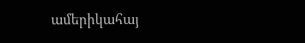ամերիկահայ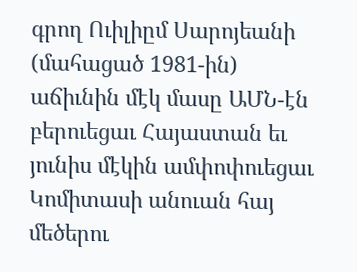գրող Ուիլիըմ Սարոյեանի (մահացած 1981-ին) աճիւնին մէկ մասը ԱՄՆ-էն բերուեցաւ Հայաստան եւ յունիս մէկին ամփոփուեցաւ Կոմիտասի անուան հայ մեծերու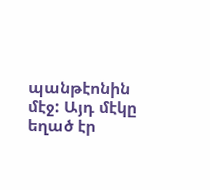պանթէոնին մէջ: Այդ մէկը եղած էր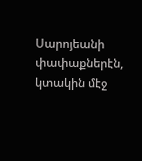Սարոյեանի փափաքներէն, կտակին մէջ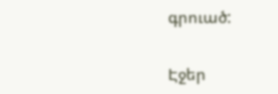գրուած:

Էջեր